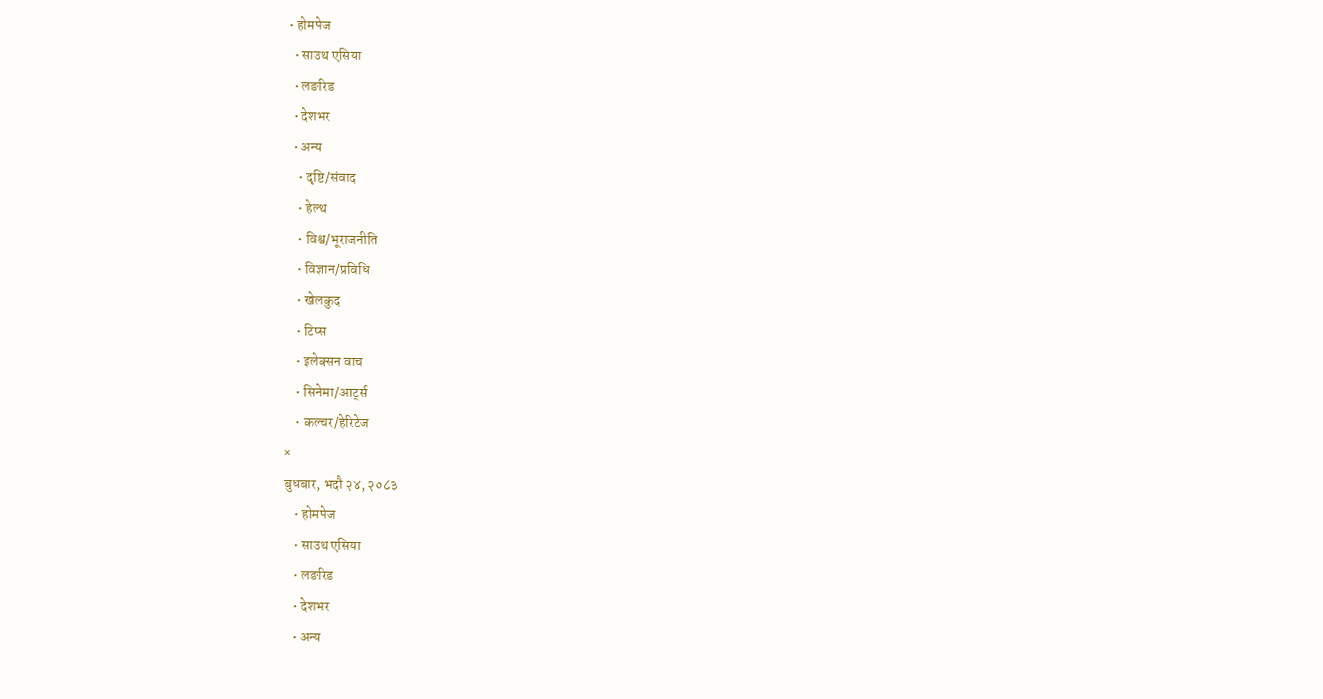• होमपेज
  • साउथ एसिया
  • लङरिड
  • देशभर
  • अन्य
    • दृष्टि/संवाद
    • हेल्थ
    • विश्व/भूराजनीति
    • विज्ञान/प्रविधि
    • खेलकुद
    • टिप्स
    • इलेक्सन वाच
    • सिनेमा/आर्ट्स
    • कल्चर/हेरिटेज
×
बुधबार, भदौ २४, २०८३
    • होमपेज
    • साउथ एसिया
    • लङरिड
    • देशभर
    • अन्य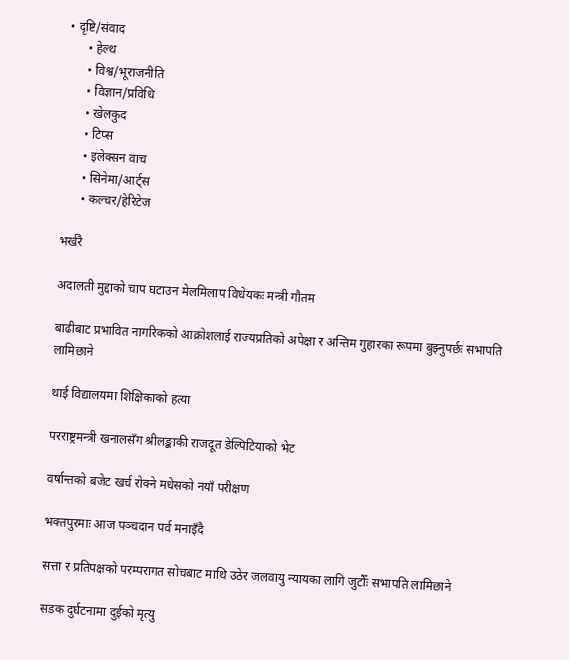• दृष्टि/संवाद
      • हेल्थ
      • विश्व/भूराजनीति
      • विज्ञान/प्रविधि
      • खेलकुद
      • टिप्स
      • इलेक्सन वाच
      • सिनेमा/आर्ट्स
      • कल्चर/हेरिटेज

भर्खरै

अदालती मुद्दाको चाप घटाउन मेलमिलाप विधेयकः मन्त्री गौतम

बाढीबाट प्रभावित नागरिकको आक्रोशलाई राज्यप्रतिको अपेक्षा र अन्तिम गुहारका रूपमा बुझ्नुपर्छः सभापति लामिछाने

थाई विद्यालयमा शिक्षिकाको हत्या

परराष्ट्रमन्त्री खनालसँग श्रीलङ्काकी राजदूत डेल्पिटियाको भेट

वर्षान्तको बजेट खर्च रोक्ने मधेसको नयाँ परीक्षण

भक्तपुरमाः आज पञ्चदान पर्व मनाइँदै

सत्ता र प्रतिपक्षको परम्परागत सोचबाट माथि उठेर जलवायु न्यायका लागि जुटौँः सभापति लामिछाने

सडक दुर्घटनामा दुईको मृत्यु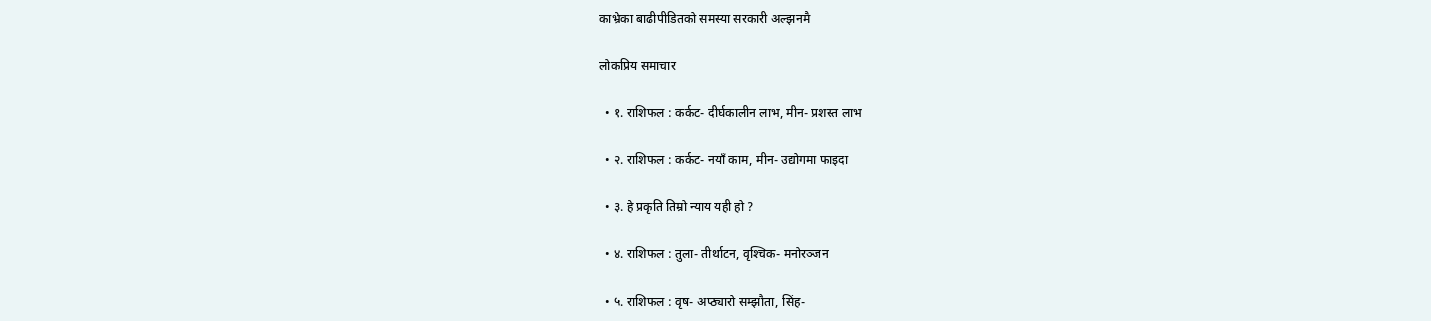काभ्रेका बाढीपीडितको समस्या सरकारी अल्झनमै

लोकप्रिय समाचार

  • १. राशिफल : कर्कट- दीर्घकालीन लाभ, मीन- प्रशस्त लाभ

  • २. राशिफल : कर्कट- नयाँ काम, मीन- उद्योगमा फाइदा

  • ३. हे प्रकृति तिम्रो न्याय यही हो ?

  • ४. राशिफल : तुला- तीर्थाटन, वृश्‍चिक- मनोरञ्‍जन

  • ५. राशिफल : वृष- अप्ठ्यारो सम्झौता, सिंह-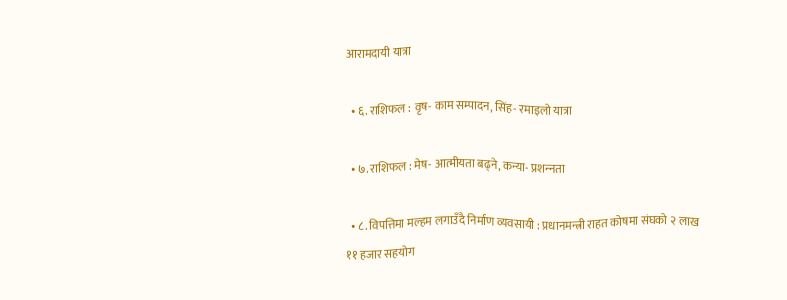आरामदायी यात्रा

  • ६. राशिफल : वृष- काम सम्पादन, सिंह- रमाइलो यात्रा

  • ७. राशिफल : मेष- आत्मीयता बढ्ने, कन्या- प्रशन्‍नता

  • ८. विपत्तिमा मल्हम लगाउँदै निर्माण व्यवसायी : प्रधानमन्त्री राहत कोषमा संघको २ लाख ११ हजार सहयोग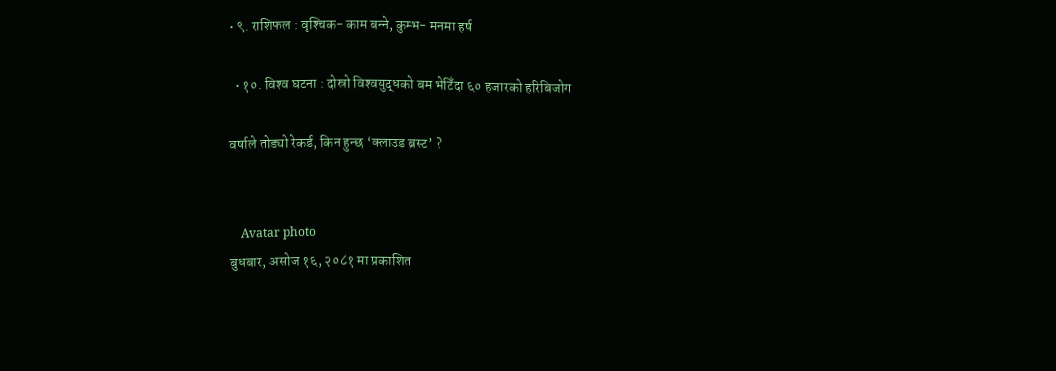• ९. राशिफल : वृश्‍चिक- काम बन्‍ने, कुम्भ- मनमा हर्ष

  • १०. विश्‍व घटना : दोस्रो विश्‍वयुद्धको बम भेटिँदा ६० हजारको हरिबिजोग

वर्षाले तोड्यो रेकर्ड, किन हुन्छ ‘क्लाउड ब्रस्ट’ ?


    Avatar photo
बुधबार, असोज १६, २०८१ मा प्रकाशित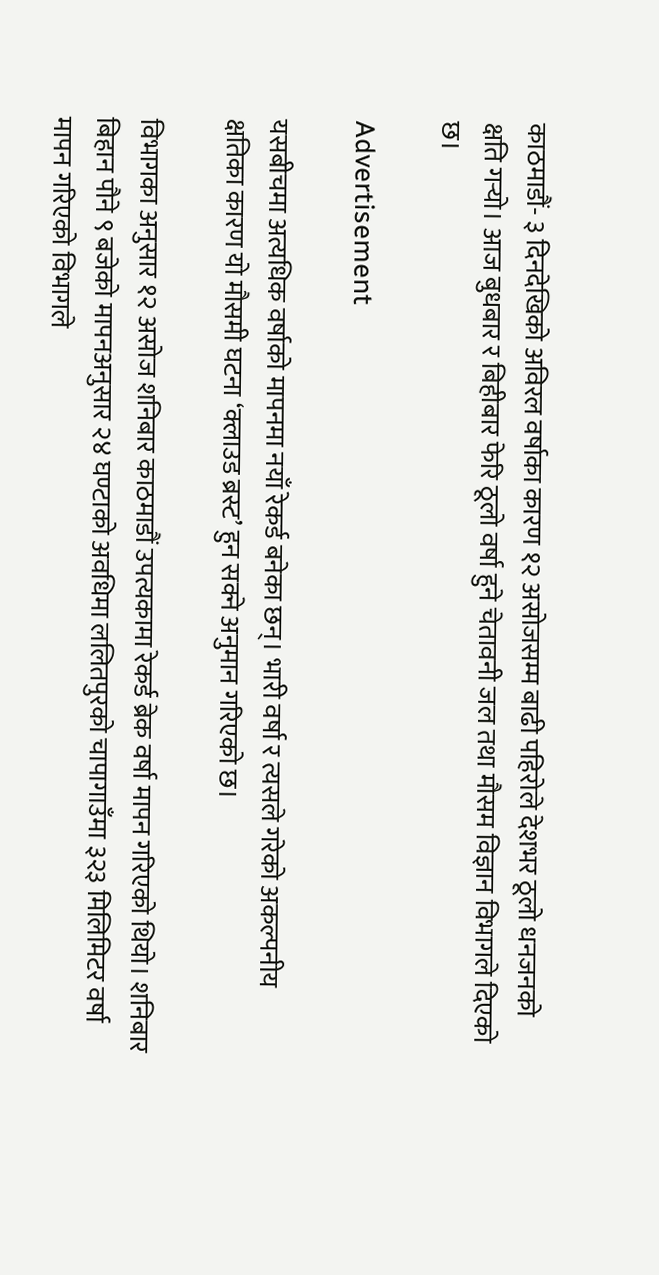काठमाडौं- ३ दिनदेखिको अविरल वर्षाका कारण १२ असोजसम्म बाढी पहिरोले देशभर ठूलो धनजनको क्षति गर्‍यो। आज बुधबार र बिहीबार फेरि ठूलो वर्षा हुने चेतावनी जल तथा मौसम विज्ञान विभागले दिएको छ।

Advertisement

यसबीचमा अत्यधिक वर्षाको मापनमा नयाँ रेकर्ड बनेका छन्। भारी वर्षा र त्यसले गरेको अकल्पनीय क्षतिका कारण यो मौसमी घटना ‘क्लाउड ब्रस्ट’ हुन सक्ने अनुमान गरिएको छ।

विभागका अनुसार १२ असोज शनिबार काठमाडौं उपत्यकामा रेकर्ड ब्रेक वर्षा मापन गरिएको थियो। शनिबार बिहान पौने ९ बजेको मापनअनुसार २४ घण्टाको अवधिमा ललितपुरको चापागाउँमा ३२३ मिलिमिटर वर्षा मापन गरिएको विभागले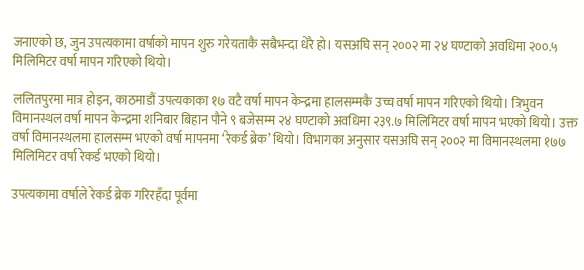जनाएको छ, जुन उपत्यकामा वर्षाको मापन शुरु गरेयताकै सबैभन्दा धेरै हो। यसअघि सन् २००२ मा २४ घण्टाको अवधिमा २००.५ मिलिमिटर वर्षा मापन गरिएको थियो।

ललितपुरमा मात्र होइन, काठमाडौं उपत्यकाका १७ वटै वर्षा मापन केन्द्रमा हालसम्मकै उच्च वर्षा मापन गरिएको थियो। त्रिभुवन विमानस्थल वर्षा मापन केन्द्रमा शनिबार बिहान पौने ९ बजेसम्म २४ घण्टाको अवधिमा २३९.७ मिलिमिटर वर्षा मापन भएको थियो। उक्त वर्षा विमानस्थलमा हालसम्म भएको वर्षा मापनमा ‘रेकर्ड ब्रेक’ थियो। विभागका अनुसार यसअघि सन् २००२ मा विमानस्थलमा १७७ मिलिमिटर वर्षा रेकर्ड भएको थियो।

उपत्यकामा वर्षाले रेकर्ड ब्रेक गरिरहँदा पूर्वमा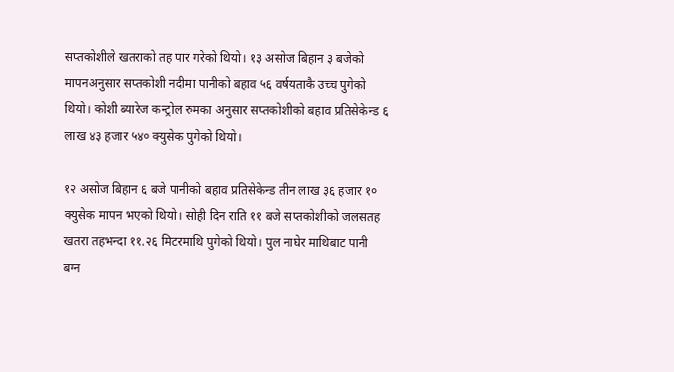सप्तकोशीले खतराको तह पार गरेको थियो। १३ असोज बिहान ३ बजेको मापनअनुसार सप्तकोशी नदीमा पानीको बहाव ५६ वर्षयताकै उच्च पुगेको थियो। कोशी ब्यारेज कन्ट्रोल रुमका अनुसार सप्तकोशीको बहाव प्रतिसेकेन्ड ६ लाख ४३ हजार ५४० क्युसेक पुगेको थियो।

१२ असोज बिहान ६ बजे पानीको बहाव प्रतिसेकेन्ड तीन लाख ३६ हजार १० क्युसेक मापन भएको थियो। सोही दिन राति ११ बजे सप्तकोशीको जलसतह खतरा तहभन्दा ११.२६ मिटरमाथि पुगेको थियो। पुल नाघेर माथिबाट पानी बग्‍न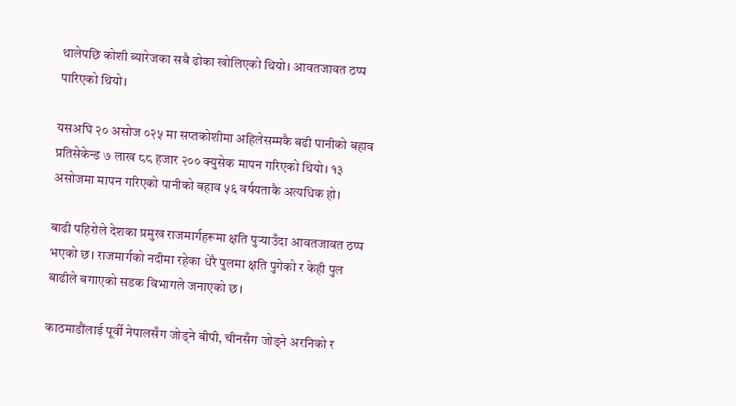थालेपछि कोशी ब्यारेजका सबै ढोका खोलिएको थियो। आवतजावत ठप्प पारिएको थियो।

यसअघि २० असोज ०२५ मा सप्तकोशीमा अहिलेसम्मकै बढी पानीको बहाव प्रतिसेकेन्ड ७ लाख ८८ हजार २०० क्युसेक मापन गरिएको थियो। १३ असोजमा मापन गरिएको पानीको बहाव ५६ वर्षयताकै अत्यधिक हो।

बाढी पहिरोले देशका प्रमुख राजमार्गहरूमा क्षति पुर्‍याउँदा आवतजावत ठप्प भएको छ। राजमार्गको नदीमा रहेका धेरै पुलमा क्षति पुगेको र केही पुल बाढीले बगाएको सडक विभागले जनाएको छ।

काठमाडौंलाई पूर्वी नेपालसँग जोड्ने बीपी, चीनसँग जोड्ने अरनिको र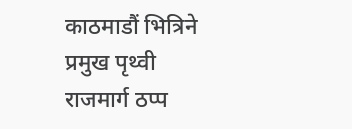काठमाडौं भित्रिने प्रमुख पृथ्वी राजमार्ग ठप्प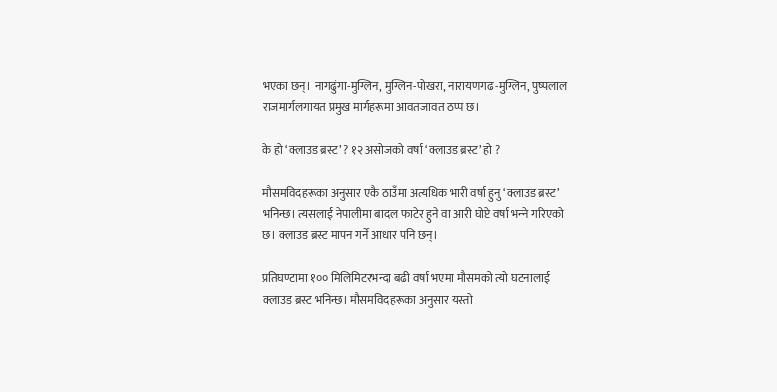भएका छन्। नागढुंगा-मुग्लिन, मुग्लिन-पोखरा, नारायणगढ-मुग्लिन, पुष्‍पलाल राजमार्गलगायत प्रमुख मार्गहरूमा आवतजावत ठप्प छ।

के हो ‘क्लाउड ब्रस्ट’ ? १२ असोजको वर्षा ‘क्लाउड ब्रस्ट’ हो ?

मौसमविदहरूका अनुसार एकै ठाउँमा अत्यधिक भारी वर्षा हुनु ‘क्लाउड ब्रस्ट’ भनिन्छ। त्यसलाई नेपालीमा बादल फाटेर हुने वा आरी घोप्टे वर्षा भन्‍ने गरिएको छ। क्लाउड ब्रस्ट मापन गर्ने आधार पनि छन्।

प्रतिघण्टामा १०० मिलिमिटरभन्दा बढी वर्षा भएमा मौसमको त्यो घटनालाई क्लाउड ब्रस्ट भनिन्छ। मौसमविदहरूका अनुसार यस्तो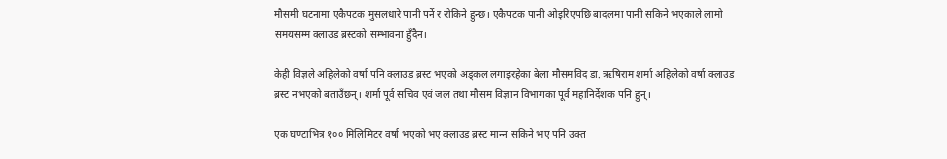मौसमी घटनामा एकैपटक मुसलधारे पानी पर्ने र रोकिने हुन्छ। एकैपटक पानी ओइरिएपछि बादलमा पानी सकिने भएकाले लामो समयसम्म क्लाउड ब्रस्टको सम्भावना हुँदैन।

केही विज्ञले अहिलेको वर्षा पनि क्लाउड ब्रस्ट भएको अड्कल लगाइरहेका बेला मौसमविद डा. ऋषिराम शर्मा अहिलेको वर्षा क्लाउड ब्रस्ट नभएको बताउँछन्। शर्मा पूर्व सचिव एवं जल तथा मौसम विज्ञान विभागका पूर्व महानिर्देशक पनि हुन्।

एक घण्टाभित्र १०० मिलिमिटर वर्षा भएको भए क्लाउड ब्रस्ट मान्‍न सकिने भए पनि उक्त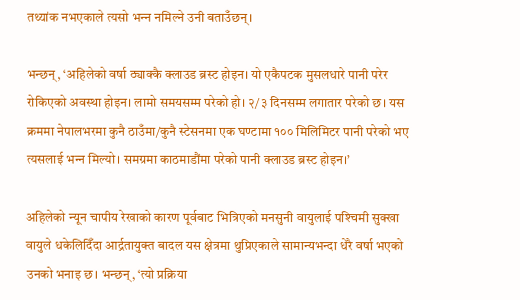तथ्यांक नभएकाले त्यसो भन्‍न नमिल्ने उनी बताउँछन्।

भन्छन्, ‘अहिलेको वर्षा ठ्याक्कै क्लाउड ब्रस्ट होइन। यो एकैपटक मुसलधारे पानी परेर रोकिएको अवस्था होइन। लामो समयसम्म परेको हो। २/३ दिनसम्म लगातार परेको छ। यस क्रममा नेपालभरमा कुनै ठाउँमा/कुनै स्टेसनमा एक घण्टामा १०० मिलिमिटर पानी परेको भए त्यसलाई भन्‍न मिल्यो। समग्रमा काठमाडौंमा परेको पानी क्लाउड ब्रस्ट होइन।’

अहिलेको न्यून चापीय रेखाको कारण पूर्वबाट भित्रिएको मनसुनी वायुलाई पश्‍चिमी सुक्खा वायुले धकेलिदिँदा आर्द्रतायुक्त बादल यस क्षेत्रमा थुप्रिएकाले सामान्यभन्दा धेरै वर्षा भएको उनको भनाइ छ। भन्छन्, ‘त्यो प्रक्रिया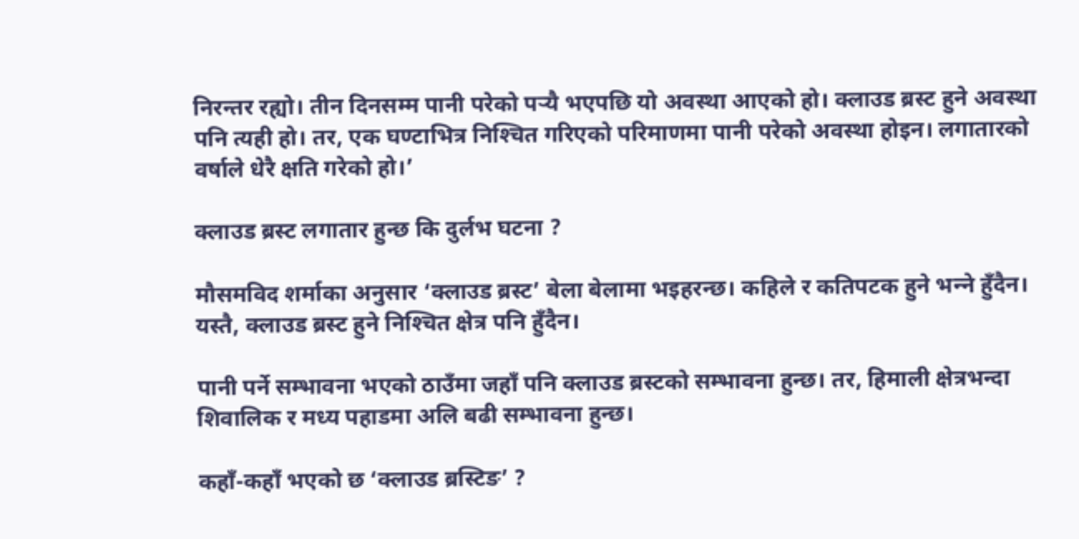निरन्तर रह्यो। तीन दिनसम्म पानी परेको पर्‍यै भएपछि यो अवस्था आएको हो। क्लाउड ब्रस्ट हुने अवस्था पनि त्यही हो। तर, एक घण्टाभित्र निश्‍चित गरिएको परिमाणमा पानी परेको अवस्था होइन। लगातारको वर्षाले धेरै क्षति गरेको हो।’

क्लाउड ब्रस्ट लगातार हुन्छ कि दुर्लभ घटना ?

मौसमविद शर्माका अनुसार ‘क्लाउड ब्रस्ट’ बेला बेलामा भइहरन्छ। कहिले र कतिपटक हुने भन्‍ने हुँदैन। यस्तै, क्लाउड ब्रस्ट हुने निश्‍चित क्षेत्र पनि हुँदैन।

पानी पर्ने सम्भावना भएको ठाउँमा जहाँ पनि क्लाउड ब्रस्टको सम्भावना हुन्छ। तर, हिमाली क्षेत्रभन्दा शिवालिक र मध्य पहाडमा अलि बढी सम्भावना हुन्छ।

कहाँ-कहाँ भएको छ ‘क्लाउड ब्रस्टिङ’ ?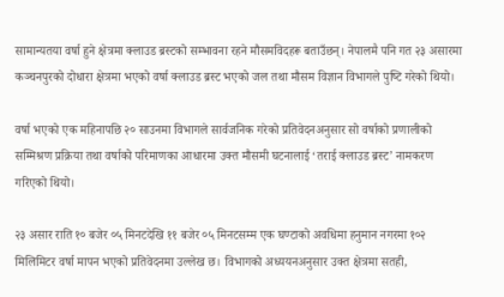सामान्यतया वर्षा हुने क्षेत्रमा क्लाउड ब्रस्टको सम्भावना रहने मौसमविदहरू बताउँछन्। नेपालमै पनि गत २३ असारमा कञ्‍चनपुरको दोधारा क्षेत्रमा भएको वर्षा क्लाउड ब्रस्ट भएको जल तथा मौसम विज्ञान विभागले पुष्‍टि गरेको थियो।

वर्षा भएको एक महिनापछि २० साउनमा विभागले सार्वजनिक गरेको प्रतिवेदनअनुसार सो वर्षाको प्रणालीको सम्मिश्रण प्रक्रिया तथा वर्षाको परिमाणका आधारमा उक्त मौसमी घटनालाई ‘तराई क्लाउड ब्रस्ट’ नामकरण गरिएको थियो।

२३ असार राति १० बजेर ०५ मिनटदेखि ११ बजेर ०५ मिनटसम्म एक घण्टाको अवधिमा हनुमान नगरमा १०२ मिलिमिटर वर्षा मापन भएको प्रतिवेदनमा उल्लेख छ। विभागको अध्ययनअनुसार उक्त क्षेत्रमा सतही,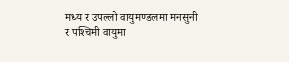मध्य र उपल्लो वायुमण्डलमा मनसुनी र पश्‍चिमी वायुमा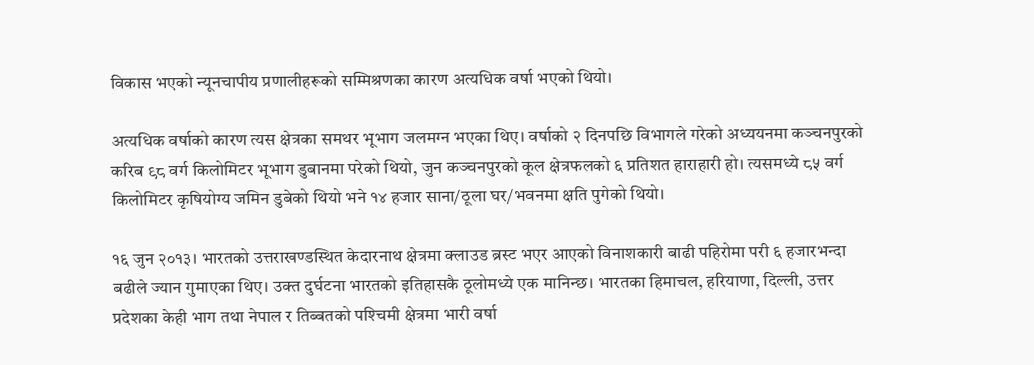विकास भएको न्यूनचापीय प्रणालीहरूको सम्मिश्रणका कारण अत्यधिक वर्षा भएको थियो।

अत्यधिक वर्षाको कारण त्यस क्षेत्रका समथर भूभाग जलमग्‍न भएका थिए। वर्षाको २ दिनपछि विभागले गरेको अध्ययनमा कञ्‍चनपुरको करिब ९८ वर्ग किलोमिटर भूभाग डुबानमा परेको थियो, जुन कञ्‍चनपुरको कूल क्षेत्रफलको ६ प्रतिशत हाराहारी हो। त्यसमध्ये ८५ वर्ग किलोमिटर कृषियोग्य जमिन डुबेको थियो भने १४ हजार साना/ठूला घर/भवनमा क्षति पुगेको थियो।

१६ जुन २०१३। भारतको उत्तराखण्डस्थित केदारनाथ क्षेत्रमा क्लाउड ब्रस्ट भएर आएको विनाशकारी बाढी पहिरोमा परी ६ हजारभन्दा बढीले ज्यान गुमाएका थिए। उक्त दुर्घटना भारतको इतिहासकै ठूलोमध्ये एक मानिन्छ। भारतका हिमाचल, हरियाणा, दिल्ली, उत्तर प्रदेशका केही भाग तथा नेपाल र तिब्बतको पश्‍चिमी क्षेत्रमा भारी वर्षा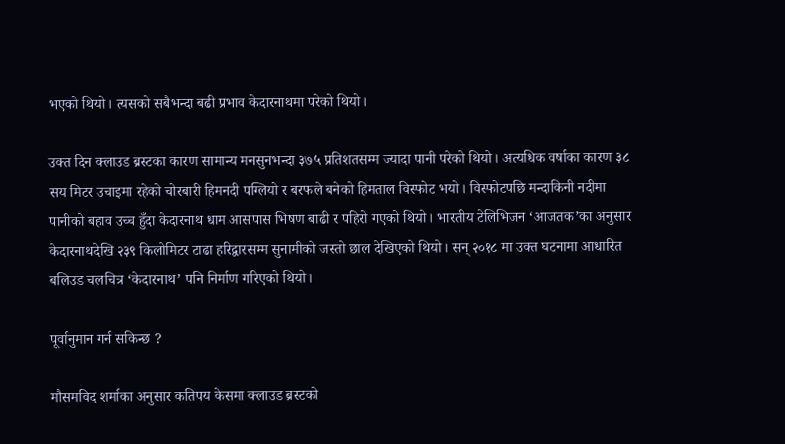भएको थियो। त्यसको सबैभन्दा बढी प्रभाव केदारनाथमा परेको थियो।

उक्त दिन क्लाउड ब्रस्टका कारण सामान्य मनसुनभन्दा ३७५ प्रतिशतसम्म ज्यादा पानी परेको थियो। अत्यधिक वर्षाका कारण ३८ सय मिटर उचाइमा रहेको चोरबारी हिमनदी पग्लियो र बरफले बनेको हिमताल विस्फोट भयो। विस्फोटपछि मन्दाकिनी नदीमा पानीको बहाव उच्च हुँदा केदारनाथ धाम आसपास भिषण बाढी र पहिरो गएको थियो। भारतीय टेलिभिजन ‘आजतक’का अनुसार केदारनाथदेखि २३९ किलोमिटर टाढा हरिद्वारसम्म सुनामीको जस्तो छाल देखिएको थियो। सन् २०१८ मा उक्त घटनामा आधारित बलिउड चलचित्र ‘केदारनाथ’ पनि निर्माण गरिएको थियो।

पूर्वानुमान गर्न सकिन्छ ?

मौसमविद शर्माका अनुसार कतिपय केसमा क्लाउड ब्रस्टको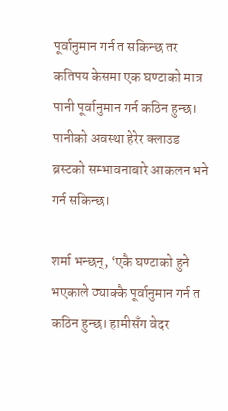पूर्वानुमान गर्न त सकिन्छ तर कतिपय केसमा एक घण्टाको मात्र पानी पूर्वानुमान गर्न कठिन हुन्छ। पानीको अवस्था हेरेर क्लाउड ब्रस्टको सम्भावनाबारे आकलन भने गर्न सकिन्छ।

शर्मा भन्छन्, ‘एकै घण्टाको हुने भएकाले ठ्याक्कै पूर्वानुमान गर्न त कठिन हुन्छ। हामीसँग वेदर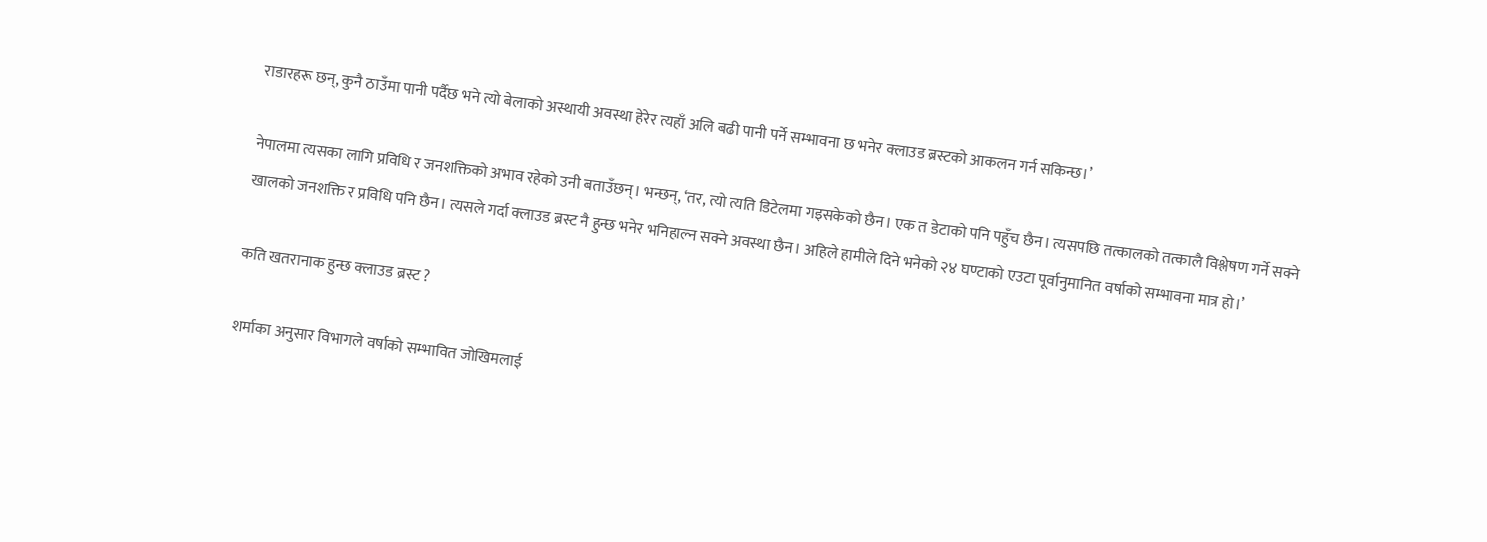राडारहरू छन्, कुनै ठाउँमा पानी पर्दैछ भने त्यो बेलाको अस्थायी अवस्था हेरेर त्यहाँ अलि बढी पानी पर्ने सम्भावना छ भनेर क्लाउड ब्रस्टको आकलन गर्न सकिन्छ।’

नेपालमा त्यसका लागि प्रविधि र जनशक्तिको अभाव रहेको उनी बताउँछन्। भन्छन्, ‘तर, त्यो त्यति डिटेलमा गइसकेको छैन। एक त डेटाको पनि पहुँच छैन। त्यसपछि तत्कालको तत्कालै विश्लेषण गर्ने सक्ने खालको जनशक्ति र प्रविधि पनि छैन। त्यसले गर्दा क्लाउड ब्रस्ट नै हुन्छ भनेर भनिहाल्न सक्ने अवस्था छैन। अहिले हामीले दिने भनेको २४ घण्टाको एउटा पूर्वानुमानित वर्षाको सम्भावना मात्र हो।’

कति खतरानाक हुन्छ क्लाउड ब्रस्ट ?

शर्माका अनुसार विभागले वर्षाको सम्भावित जोखिमलाई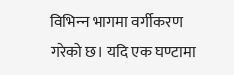विभिन्‍न भागमा वर्गीकरण गरेको छ। यदि एक घण्टामा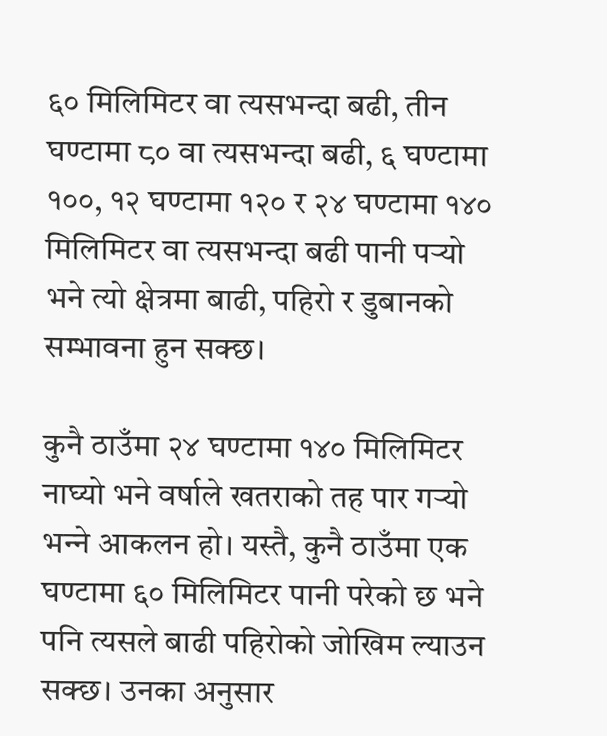६० मिलिमिटर वा त्यसभन्दा बढी, तीन घण्टामा ८० वा त्यसभन्दा बढी, ६ घण्टामा १००, १२ घण्टामा १२० र २४ घण्टामा १४० मिलिमिटर वा त्यसभन्दा बढी पानी पर्‍यो भने त्यो क्षेत्रमा बाढी, पहिरो र डुबानको सम्भावना हुन सक्छ।

कुनै ठाउँमा २४ घण्टामा १४० मिलिमिटर नाघ्यो भने वर्षाले खतराको तह पार गर्‍यो भन्‍ने आकलन हो। यस्तै, कुनै ठाउँमा एक घण्टामा ६० मिलिमिटर पानी परेको छ भने पनि त्यसले बाढी पहिरोको जोखिम ल्याउन सक्छ। उनका अनुसार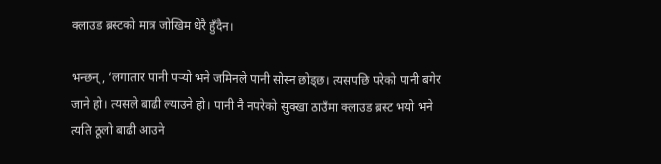क्लाउड ब्रस्टको मात्र जोखिम धेरै हुँदैन।

भन्छन्, ‘लगातार पानी पर्‍यो भने जमिनले पानी सोस्‍न छोड्छ। त्यसपछि परेको पानी बगेर जाने हो। त्यसले बाढी ल्याउने हो। पानी नै नपरेको सुक्खा ठाउँमा क्लाउड ब्रस्ट भयो भने त्यति ठूलो बाढी आउने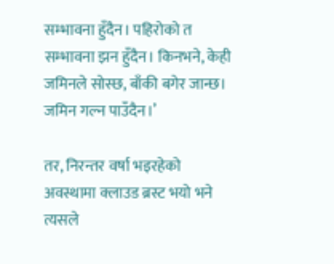सम्भावना हुँदैन। पहिरोको त सम्भावना झन हुँदैन। किनभने, केही जमिनले सोस्छ, बाँकी बगेर जान्छ। जमिन गल्न पाउँदैन।’

तर, निरन्तर वर्षा भइरहेको अवस्थामा क्लाउड ब्रस्ट भयो भने त्यसले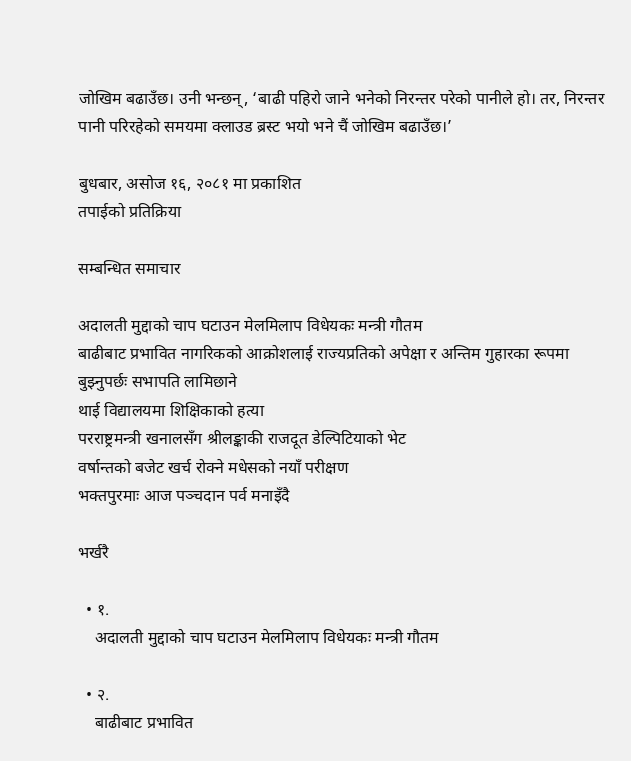जोखिम बढाउँछ। उनी भन्छन्, ‘बाढी पहिरो जाने भनेको निरन्तर परेको पानीले हो। तर, निरन्तर पानी परिरहेको समयमा क्लाउड ब्रस्ट भयो भने चैं जोखिम बढाउँछ।’

बुधबार, असोज १६, २०८१ मा प्रकाशित
तपाईको प्रतिक्रिया

सम्बन्धित समाचार

अदालती मुद्दाको चाप घटाउन मेलमिलाप विधेयकः मन्त्री गौतम
बाढीबाट प्रभावित नागरिकको आक्रोशलाई राज्यप्रतिको अपेक्षा र अन्तिम गुहारका रूपमा बुझ्नुपर्छः सभापति लामिछाने
थाई विद्यालयमा शिक्षिकाको हत्या
परराष्ट्रमन्त्री खनालसँग श्रीलङ्काकी राजदूत डेल्पिटियाको भेट
वर्षान्तको बजेट खर्च रोक्ने मधेसको नयाँ परीक्षण
भक्तपुरमाः आज पञ्चदान पर्व मनाइँदै

भर्खरै

  • १.
    अदालती मुद्दाको चाप घटाउन मेलमिलाप विधेयकः मन्त्री गौतम

  • २.
    बाढीबाट प्रभावित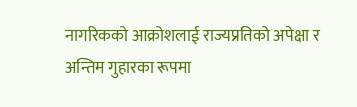नागरिकको आक्रोशलाई राज्यप्रतिको अपेक्षा र अन्तिम गुहारका रूपमा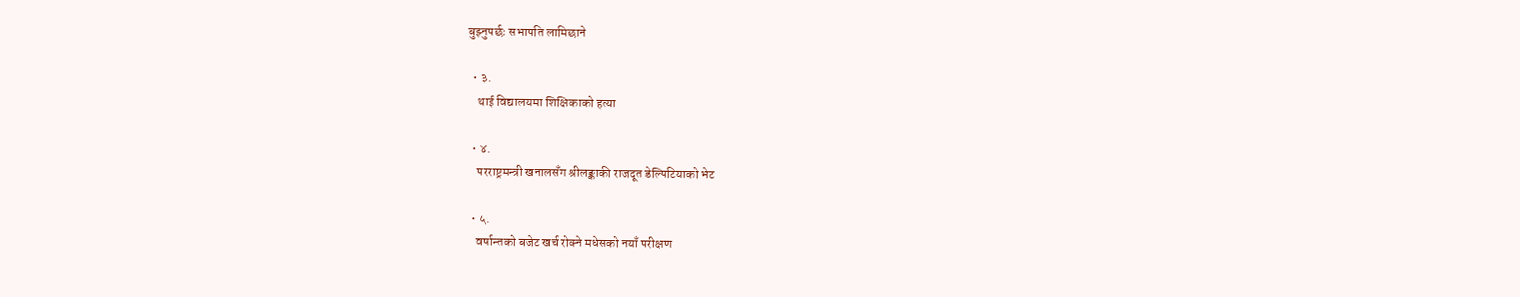बुझ्नुपर्छः सभापति लामिछाने

  • ३.
    थाई विद्यालयमा शिक्षिकाको हत्या

  • ४.
    परराष्ट्रमन्त्री खनालसँग श्रीलङ्काकी राजदूत डेल्पिटियाको भेट

  • ५.
    वर्षान्तको बजेट खर्च रोक्ने मधेसको नयाँ परीक्षण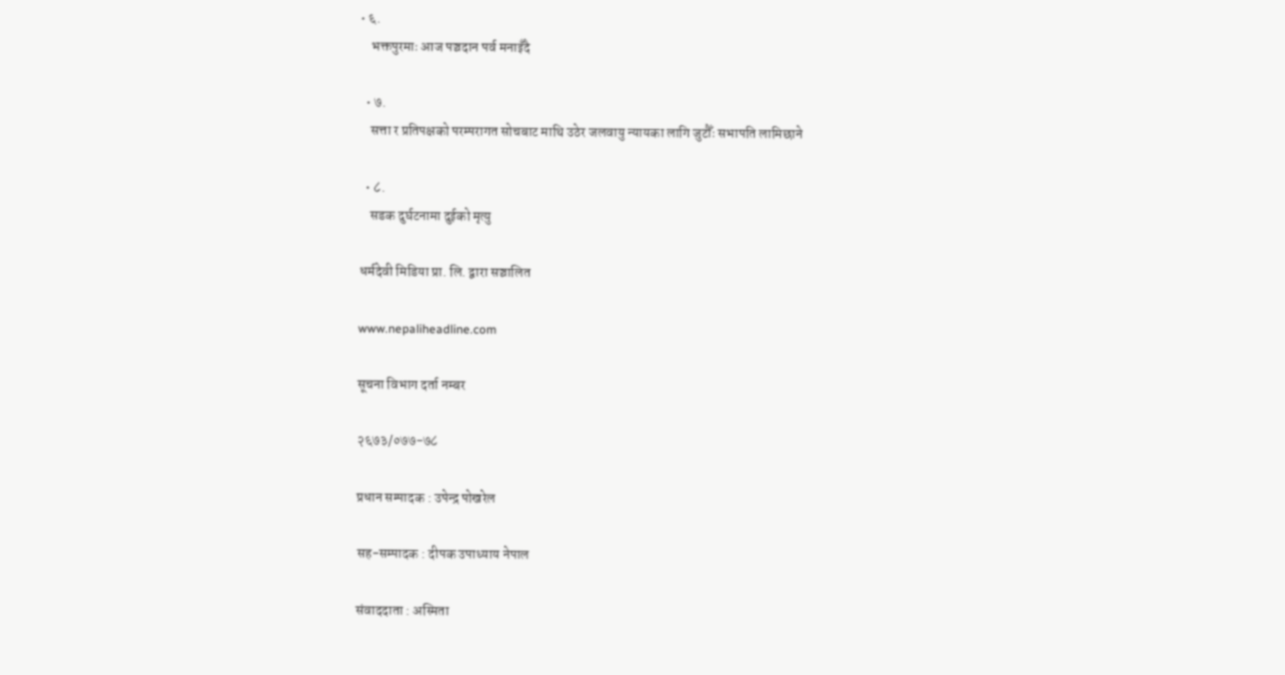• ६.
    भक्तपुरमाः आज पञ्चदान पर्व मनाइँदै

  • ७.
    सत्ता र प्रतिपक्षको परम्परागत सोचबाट माथि उठेर जलवायु न्यायका लागि जुटौँः सभापति लामिछाने

  • ८.
    सडक दुर्घटनामा दुईको मृत्यु

धर्मदेवी मिडिया प्रा. लि. द्वारा सञ्चालित

www.nepaliheadline.com

सूचना विभाग दर्ता नम्बर

२६७३/०७७-७८

प्रधान सम्पादक : उपेन्द्र पोखरेल

सह-सम्पादक : दीपक उपाध्याय नेपाल

संवाददाता : अस्मिता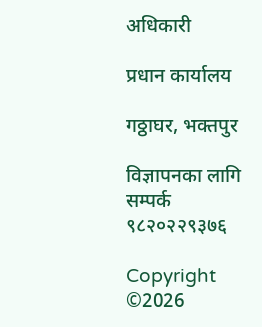अधिकारी

प्रधान कार्यालय

गठ्ठाघर, भक्तपुर

विज्ञापनका लागि सम्पर्क
९८२०२२९३७६

Copyright ©2026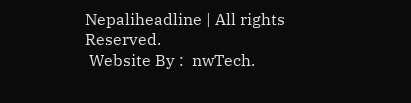Nepaliheadline | All rights Reserved.
 Website By :  nwTech.